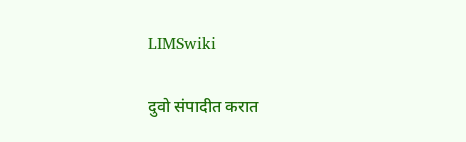LIMSwiki

दुवो संपादीत करात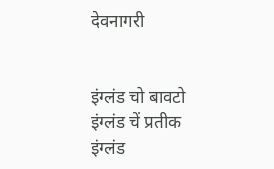देवनागरी


इंग्लंड चो बावटो
इंग्लंड चें प्रतीक
इंग्लंड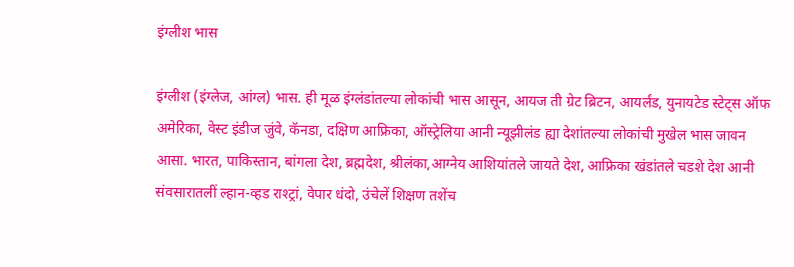इंग्लीश भास

इंग्लीश (इंग्लेज, आंग्ल) भास. ही मूळ इंग्लंडांतल्या लोकांची भास आसून, आयज ती ग्रेट ब्रिटन, आयर्लंड, युनायटेड स्टेट्स ऑफ अमेरिका, वेस्ट इंडीज जुंवे, कॅनडा, दक्षिण आफ्रिका, ऑस्ट्रेलिया आनी न्यूझीलंड ह्या देशांतल्या लोकांची मुखेल भास जावन आसा. भारत, पाकिस्तान, बांगला देश, ब्रह्मदेश, श्रीलंका,आग्नेय आशियांतले जायते देश, आफ्रिका खंडांतले चडशे देश आनी संवसारातलीं ल्हान-व्हड राश्ट्रां, वेपार धंदो, उंचेलें शिक्षण तशेंच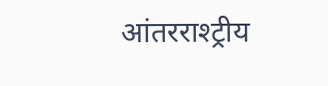आंतरराश्ट्रीय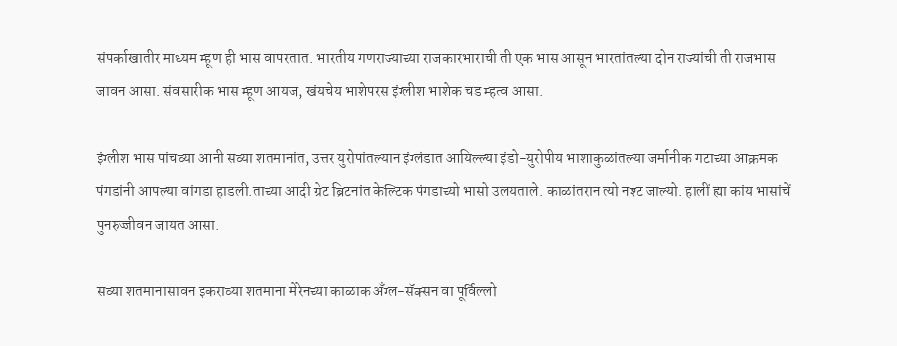संपर्काखातीर माध्यम म्हूण ही भास वापरतात. भारतीय गणराज्याच्या राजकारभाराची ती एक भास आसून भारतांतल्या दोन राज्यांची ती राजभास जावन आसा. संवसारीक भास म्हूण आयज, खंयचेय भाशेपरस इंग्लीश भाशेक चड म्हत्व आसा.

इंग्लीश भास पांचव्या आनी सव्या शतमानांत, उत्तर युरोपांतल्यान इंग्लंडात आयिल्ल्या इंडो-युरोपीय भाशाकुळांतल्या जर्मानीक गटाच्या आक्रमक पंगडांनी आपल्या वांगडा हाडली.ताच्या आदी ग्रेट ब्रिटनांत केल्टिक पंगडाच्यो भासो उलयताले. काळांतरान त्यो नश्ट जाल्यो. हालीं ह्या कांय भासांचें पुनरुज्जीवन जायत आसा.

सव्या शतमानासावन इकराव्या शतमाना मेरेनच्या काळाक अँग्ल-सॅक्सन वा पूर्विल्लो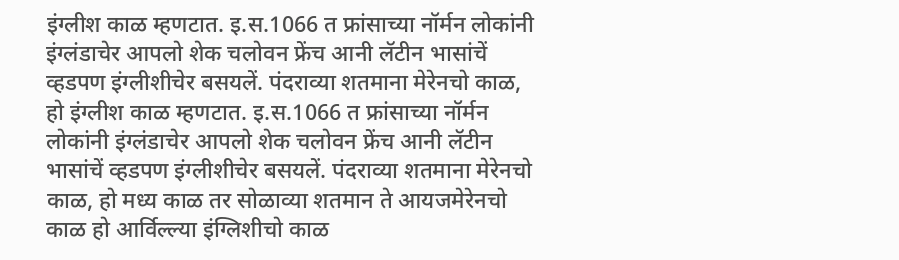इंग्लीश काळ म्हणटात. इ.स.1066 त फ्रांसाच्या नॉर्मन लोकांनी इंग्लंडाचेर आपलो शेक चलोवन फ्रेंच आनी लॅटीन भासांचें व्हडपण इंग्लीशीचेर बसयलें. पंदराव्या शतमाना मेरेनचो काळ, हो इंग्लीश काळ म्हणटात. इ.स.1066 त फ्रांसाच्या नॉर्मन लोकांनी इंग्लंडाचेर आपलो शेक चलोवन फ्रेंच आनी लॅटीन भासांचें व्हडपण इंग्लीशीचेर बसयलें. पंदराव्या शतमाना मेरेनचो काळ, हो मध्य काळ तर सोळाव्या शतमान ते आयजमेरेनचो काळ हो आर्विल्ल्या इंग्लिशीचो काळ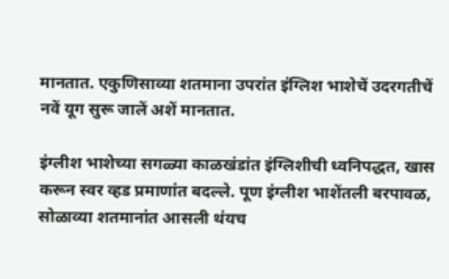मानतात. एकुणिसाव्या शतमाना उपरांत इंग्लिश भाशेचें उदरगतीचें नवें यूग सुरू जालें अशें मानतात.

इंग्लीश भाशेच्या सगळ्या काळखंडांत इंग्लिशीची ध्वनिपद्धत, खास करून स्वर व्हड प्रमाणांत बदल्ले. पूण इंग्लीश भाशेंतली बरपावळ, सोळाव्या शतमानांत आसली थंयच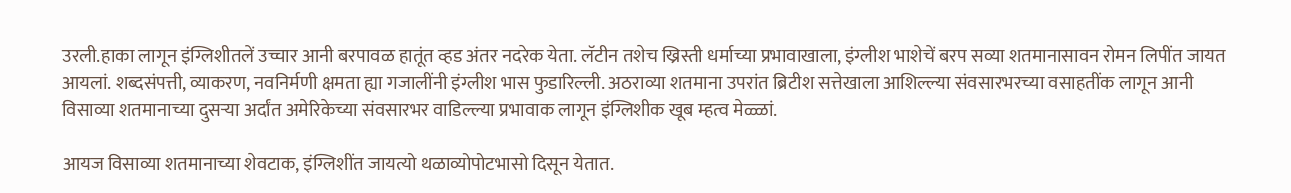उरली.हाका लागून इंग्लिशीतलें उच्चार आनी बरपावळ हातूंत व्हड अंतर नदरेक येता. लॅटीन तशेच ख्रिस्ती धर्माच्या प्रभावाखाला, इंग्लीश भाशेचें बरप सव्या शतमानासावन रोमन लिपींत जायत आयलां. शब्दसंपत्ती, व्याकरण, नवनिर्मणी क्षमता ह्या गजालींनी इंग्लीश भास फुडारिल्ली. अठराव्या शतमाना उपरांत ब्रिटीश सत्तेखाला आशिल्ल्या संवसारभरच्या वसाहतींक लागून आनी विसाव्या शतमानाच्या दुसऱ्या अर्दांत अमेरिकेच्या संवसारभर वाडिल्ल्या प्रभावाक लागून इंग्लिशीक खूब म्हत्व मेळ्ळां.

आयज विसाव्या शतमानाच्या शेवटाक, इंग्लिशींत जायत्यो थळाव्योपोटभासो दिसून येतात.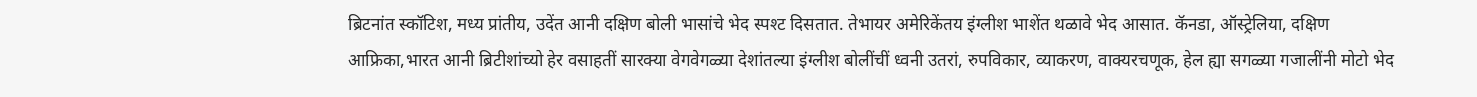ब्रिटनांत स्कॉटिश, मध्य प्रांतीय, उदेंत आनी दक्षिण बोली भासांचे भेद स्पश्ट दिसतात. तेभायर अमेरिकेंतय इंग्लीश भाशेंत थळावे भेद आसात. कॅनडा, ऑस्ट्रेलिया, दक्षिण आफ्रिका,भारत आनी ब्रिटीशांच्यो हेर वसाहतीं सारक्या वेगवेगळ्या देशांतल्या इंग्लीश बोलींचीं ध्वनी उतरां, रुपविकार, व्याकरण, वाक्यरचणूक, हेल ह्या सगळ्या गजालींनी मोटो भेद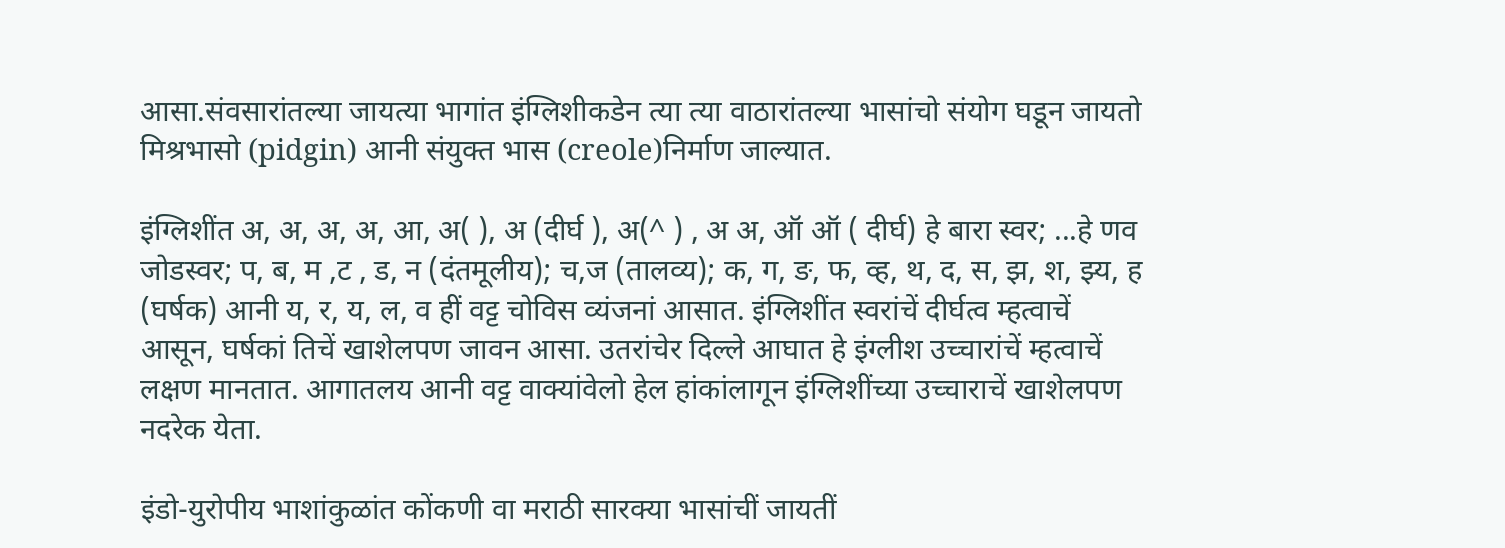आसा.संवसारांतल्या जायत्या भागांत इंग्लिशीकडेन त्या त्या वाठारांतल्या भासांचो संयोग घडून जायतो मिश्रभासो (pidgin) आनी संयुक्त भास (creole)निर्माण जाल्यात.

इंग्लिशींत अ, अ, अ, अ, आ, अ( ), अ (दीर्घ ), अ(^ ) , अ अ, ऑ ऑ ( दीर्घ) हे बारा स्वर; ...हे णव जोडस्वर; प, ब, म ,ट , ड, न (दंतमूलीय); च,ज (तालव्य); क, ग, ङ, फ, व्ह, थ, द, स, झ, श, झ्य, ह (घर्षक) आनी य, र, य, ल, व हीं वट्ट चोविस व्यंजनां आसात. इंग्लिशींत स्वरांचें दीर्घत्व म्हत्वाचें आसून, घर्षकां तिचें खाशेलपण जावन आसा. उतरांचेर दिल्ले आघात हे इंग्लीश उच्चारांचें म्हत्वाचें लक्षण मानतात. आगातलय आनी वट्ट वाक्यांवेलो हेल हांकांलागून इंग्लिशींच्या उच्चाराचें खाशेलपण नदरेक येता.

इंडो-युरोपीय भाशांकुळांत कोंकणी वा मराठी सारक्या भासांचीं जायतीं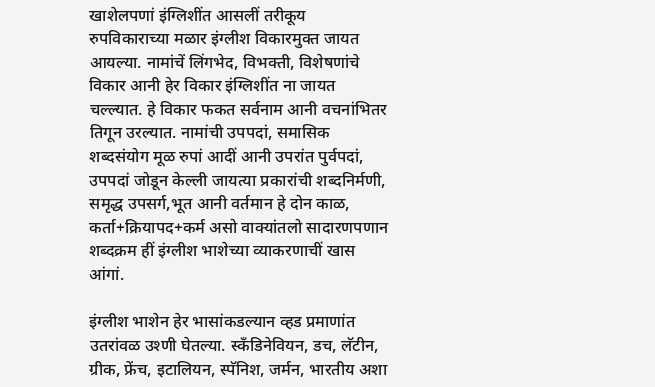खाशेलपणां इंग्लिशींत आसलीं तरीकूय रुपविकाराच्या मळार इंग्लीश विकारमुक्त जायत आयल्या. नामांचें लिंगभेद, विभक्ती, विशेषणांचे विकार आनी हेर विकार इंग्लिशींत ना जायत चल्ल्यात. हे विकार फकत सर्वनाम आनी वचनांभितर तिगून उरल्यात. नामांची उपपदां, समासिक शब्दसंयोग मूळ रुपां आदीं आनी उपरांत पुर्वपदां, उपपदां जोडून केल्ली जायत्या प्रकारांची शब्दनिर्मणी, समृद्ध उपसर्ग,भूत आनी वर्तमान हे दोन काळ, कर्ता+क्रियापद+कर्म असो वाक्यांतलो सादारणपणान शब्दक्रम हीं इंग्लीश भाशेच्या व्याकरणाचीं खास आंगां.

इंग्लीश भाशेन हेर भासांकडल्यान व्हड प्रमाणांत उतरांवळ उश्णी घेतल्या. स्कँडिनेवियन, डच, लॅटीन, ग्रीक, फ्रेंच, इटालियन, स्पॅनिश, जर्मन, भारतीय अशा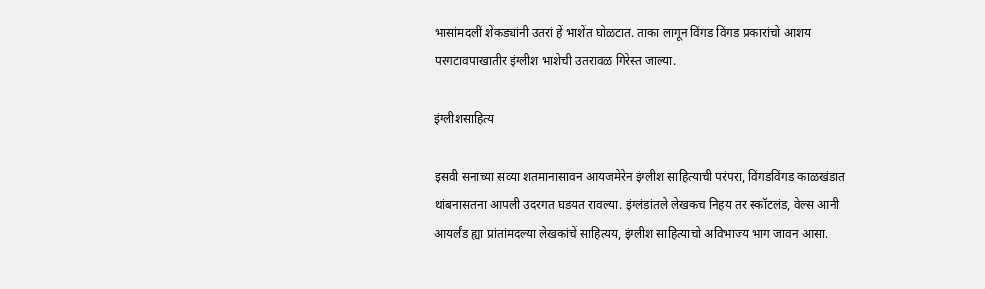भासांमदलीं शेंकड्यांनी उतरां हें भाशेंत घोळटात. ताका लागून विंगड विंगड प्रकारांचो आशय परगटावपाखातीर इंग्लीश भाशेची उतरावळ गिरेस्त जाल्या.

इंग्लीशसाहित्य

इसवी सनाच्या सव्या शतमानासावन आयजमेरेन इंग्लीश साहित्याची परंपरा, विंगडविंगड काळखंडात थांबनासतना आपली उदरगत घडयत रावल्या. इंग्लंडांतले लेखकच निहय तर स्कॉटलंड, वेल्स आनी आयर्लंड ह्या प्रांतांमदल्या लेखकांचें साहित्यय, इंग्लीश साहित्याचो अविभाज्य भाग जावन आसा.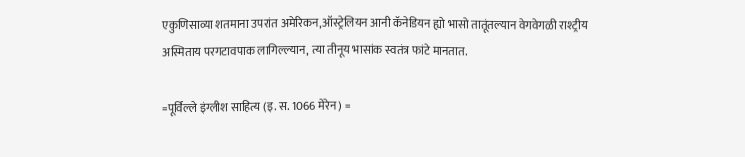एकुणिसाव्या शतमाना उपरांत अमेरिकन,ऑस्ट्रेलियन आनी कॅनेडियन ह्यो भासो तातूंतल्यान वेगवेगळी राश्ट्रीय अस्मिताय परगटावपाक लागिल्ल्यान, त्या तीनूय भासांक स्वतंत्र फांटे मानतात.

=पूर्विल्ले इंग्लीश साहित्य (इ. स. 1066 मेरेन) =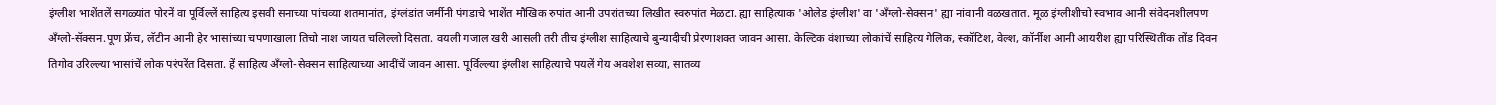इंग्लीश भाशेंतलें सगळ्यांत पोरनें वा पूर्विल्लें साहित्य इसवी सनाच्या पांचव्या शतमानांत, इंग्लंडांत जर्मीनी पंगडाचे भाशेंत मौखिक रुपांत आनी उपरांतच्या लिखीत स्वरुपांत मेळटा. ह्या साहित्याक 'ओलेड इंग्लीश' वा 'अँग्लो-सेक्सन' ह्या नांवानी वळखतात. मूळ इंग्लीशीचो स्वभाव आनी संवेदनशीलपण अँग्लो-सॅक्सन.पूण फ्रेंच, लॅटीन आनी हेर भासांच्या चपणाखाला तिचो नाश जायत चलिल्लो दिसता. वयली गजाल खरी आसली तरी तीच इंग्लीश साहित्याचे बुन्यादीची प्रेरणाशक्त जावन आसा. केल्टिक वंशाच्या लोकांचें साहित्य गेलिक, स्कॉटिश, वेल्श, कॉर्नीश आनी आयरीश ह्या परिस्थितींक तोंड दिवन तिगोव उरिल्ल्या भासांचें लोक परंपरेंत दिसता. हें साहित्य अँग्लो-सेक्सन साहित्याच्या आदींचें जावन आसा. पूर्विल्ल्या इंग्लीश साहित्याचे पयलें गेय अवशेश सव्या, सातव्य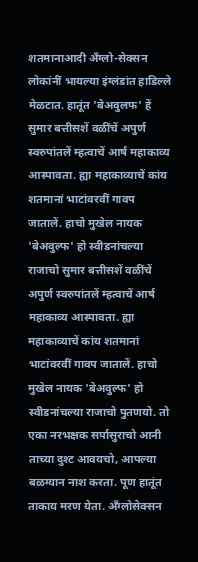शतमानाआदी अँग्लो-सेक्सन लोकांनीं भायल्या इंग्लंडांत हाडिल्ले मेळटात. हातूंत 'बेअवुलफ' हें सुमार बत्तीसशें वळींचें अपुर्ण स्वरुपांतलें म्हत्वाचें आर्ष महाकाव्य आस्पावता. ह्या महाकाव्याचें कांय शतमानां भाटांवरवीं गावप जातालें. हाचो मुखेल नायक 'बेअवुल्फ' हो स्वीडनांचल्या राजाचो सुमार बत्तीसशें वळींचें अपुर्ण स्वरुपांतलें म्हत्वाचें आर्ष महाकाव्य आस्पावता. ह्या महाकाव्याचें कांय शतमानां भाटांवरवीं गावप जातालें. हाचो मुखेल नायक 'बेअवुल्फ' हो स्वीडनांचल्या राजाचो पुतणयो. तो एका नरभक्षक सर्पासुराचो आनी ताच्या दुश्ट आवयचो, आपल्या बळग्यान नाश करता. पूण हातूंत ताकाय मरण येता. अँग्लोसेक्सन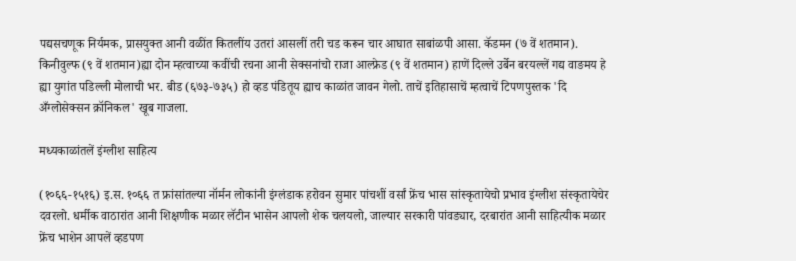पद्यसचणूक निर्यमक, प्रासयुक्त आनी वळींत कितलींय उतरां आसलीं तरी चड करून चार आघात साबांळपी आसा. कॅडमन ‍(७ वें शतमान). किनीवुल्फ (९ वें शतमान)ह्या दोन म्हत्वाच्या कवींची रचना आनी सेक्सनांचो राजा आल्फ्रेड (९ वें शतमान) हाणें दिल्ले उर्बेन बरयल्लें गद्य वाङमय हे ह्या युगांत पडिल्ली मोलाची भर. बीड (६७३-७३५) हो व्हड पंडितूय ह्याच काळांत जावन गेलो. ताचें इतिहासाचें म्हत्वाचें टिपणपुस्तक 'दि अँग्लोसेक्सन क्रॉनिकल' खूब गाजला.

मध्यकाळांतलें इंग्लीश साहित्य

(१०६६-१५१६) इ.स. १०६६ त फ्रांसांतल्या नॉर्मन लोकांनी इंग्लंडाक हरोवन सुमार पांचशीं वर्सां फ्रेंच भास सांस्कृतायेचो प्रभाव इंग्लीश संस्कृतायेचेर दवरलो. धर्मीक वाठारांत आनी शिक्षणीक मळार लॅटीन भासेन आपलो शेक चलयलो, जाल्यार सरकारी पांवड्यार, दरबारांत आनी साहित्यीक मळार फ्रेंच भाशेन आपलें व्हडपण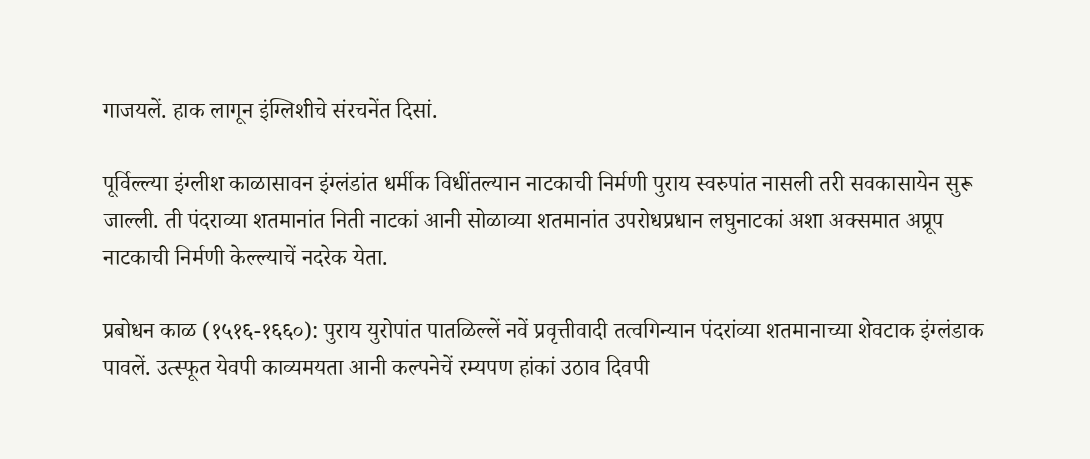गाजयलें. हाक लागून इंग्लिशीचे संरचनेंत दिसां.

पूर्विल्ल्या इंग्लीश काळासावन इंग्लंडांत धर्मीक विधींतल्यान नाटकाची निर्मणी पुराय स्वरुपांत नासली तरी सवकासायेन सुरू जाल्ली. ती पंदराव्या शतमानांत निती नाटकां आनी सोळाव्या शतमानांत उपरोधप्रधान लघुनाटकां अशा अक्समात अप्रूप नाटकाची निर्मणी केल्ल्याचें नदरेक येता.

प्रबोधन काळ ‍‌(१५१६-१६६०): पुराय युरोपांत पातळिल्लें नवें प्रवृत्तीवादी तत्वगिन्यान पंदरांव्या शतमानाच्या शेवटाक इंग्लंडाक पावलें. उत्स्फूत येवपी काव्यमयता आनी कल्पनेचें रम्यपण हांकां उठाव दिवपी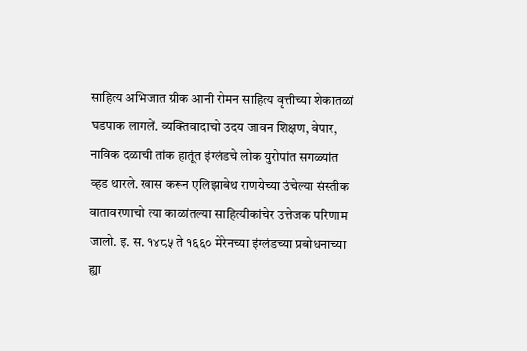साहित्य अभिजात ग्रीक आनी रोमन साहित्य वृत्तीच्या शेकातळां घडपाक लागलें. व्यक्तिवादाचो उदय जावन शिक्षण, वेपार, नाविक दळाची तांक हातूंत इंग्लंडचे लोक युरोपांत सगळ्यांत व्हड थारले. खास करून एलिझाबेथ राणयेच्या उंचेल्या संस्तीक वातावरणाचो त्या काळांतल्या साहित्यीकांचेर उत्तेजक परिणाम जालो. इ. स. १४८५ ते १६६० मेरेनच्या इंग्लंडच्या प्रबोधनाच्या ह्या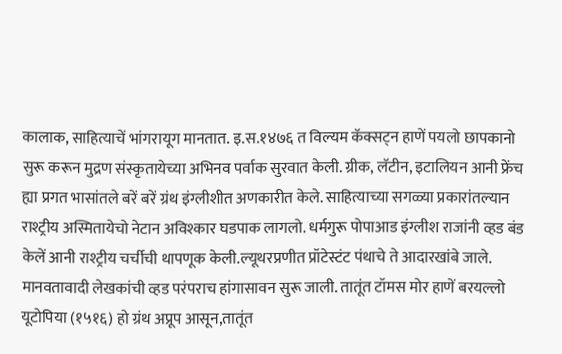कालाक, साहित्याचें भांगरायूग मानतात. इ.स.१४७६ त विल्यम कॅक्सट्न हाणें पयलो छापकानो सुरू करून मुद्रण संस्कृतायेच्या अभिनव पर्वाक सुरवात केली. ग्रीक, लॅटीन, इटालियन आनी फ्रेंच ह्या प्रगत भासांतले बरें बरें ग्रंथ इंग्लीशीत अणकारीत केले. साहित्याच्या सगळ्या प्रकारांतल्यान राश्ट्रीय अस्मितायेचो नेटान अविश्कार घडपाक लागलो. धर्मगुरू पोपाआड इंग्लीश राजांनी व्हड बंड केलें आनी राश्ट्रीय चर्चीची थापणूक केली.ल्यूथरप्रणीत प्रॉटेस्टंट पंथाचे ते आदारखांबे जाले. मानवतावादी लेखकांची व्हड परंपराच हांगासावन सुरू जाली. तातूंत टॉमस मोर हाणें बरयल्लो यूटोपिया (१५१६) हो ग्रंथ अप्रूप आसून,तातूंत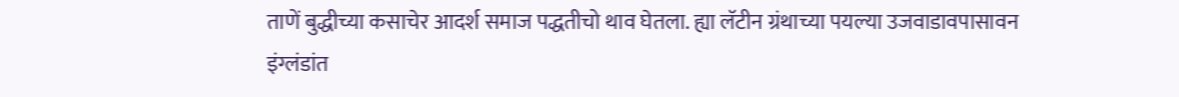ताणें बुद्धीच्या कसाचेर आदर्श समाज पद्धतीचो थाव घेतला. ह्या लॅटीन ग्रंथाच्या पयल्या उजवाडावपासावन इंग्लंडांत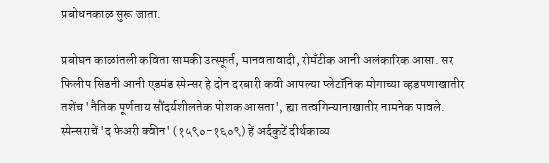प्रबोधनकाळ सुरू जाता.

प्रबोघन काळांतली कविता सामकी उत्स्फूर्त, मानवतावादी, रोमँटीक आनी अलंकारिक आसा. सर फिलीप सिडनी आनी एडमंड स्पेन्सर हे दोन दरबारी कवी आपल्या प्लेटॉनिक मोगाच्या व्हडपणाखातीर तशेंच 'नैतिक पूर्णताय सौंदर्यशीलतेक पोशक आसता', ह्या तत्वगिन्यानाखातीर नामनेक पावले. स्पेन्सराचें 'द फेअरी क्वीन' (१५९०-१६०९) हें अर्दकुटें दीर्थकाव्य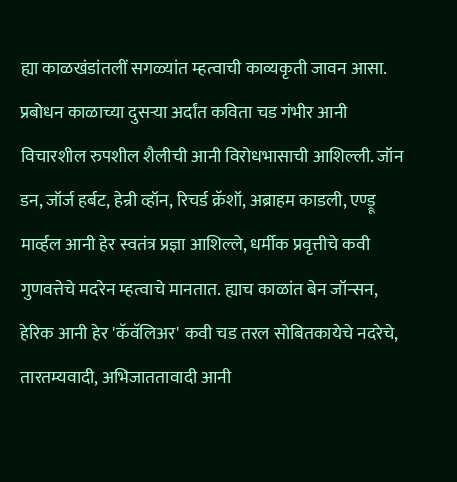ह्या काळखंडांतलीं सगळ्यांत म्हत्वाची काव्यकृती जावन आसा. प्रबोधन काळाच्या दुसऱ्या अर्दांत कविता चड गंभीर आनी विचारशील रुपशील शैलीची आनी विरोधभासाची आशिल्ली. जॉन डन, जॉर्ज हर्बट, हेन्री व्हॉन, रिचर्ड क्रॅशॉ, अब्राहम काडली, एण्ड्रू मार्व्हल आनी हेर स्वतंत्र प्रज्ञा आशिल्ले, धर्मीक प्रवृत्तीचे कवी गुणवत्तेचे मदरेन म्हत्वाचे मानतात. ह्याच काळांत बेन जॉन्सन, हेरिक आनी हेर 'कॅवॅलिअर' कवी चड तरल सोबितकायेचे नदरेचे, तारतम्यवादी, अभिजाततावादी आनी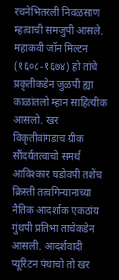रचनेभितरली निवळसाण म्हत्वाची समजुपी आसले. महाकवी जॉन मिल्टन (१६०८-१६७४) हो तांचे प्रकृतीकडेन जुळपी ह्या काळांतलो म्हान साहित्यीक आसलो. खर विकृतीवांगडाच ग्रीक सौंदर्यतत्वाचो समर्थ आविश्कार घडोवपी तशेंच क्रिस्ती तत्वगिन्यानाच्या नैतिक आदर्शाक एकठांय गुंथपी प्रतिभा ताचेकडेन आसली. आदर्शवादी प्यूरिटन पंथाचो तो खर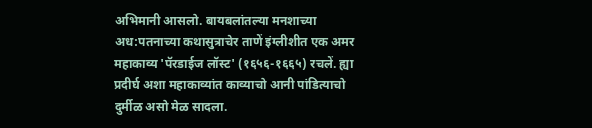अभिमानी आसलो. बायबलांतल्या मनशाच्या अध:पतनाच्या कथासुत्राचेर ताणें इंग्लीशीत एक अमर महाकाव्य 'पॅरडाईज लॉस्ट' (१६५६-१६६५) रचलें. ह्या प्रदीर्घ अशा महाकाव्यांत काव्याचो आनी पांडित्याचो दुर्मीळ असो मेळ सादला.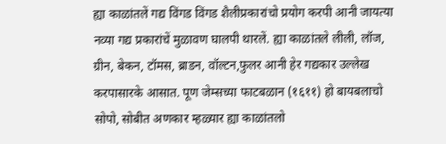ह्या काळांतलें गद्य विंगड विंगड शैलीप्रकारांचो प्रयोग करपी आनी जायत्या नव्या गद्य प्रकारांचें मुळावण घालपी थारलें. ह्या काळांतले लीली, लॉज, ग्रीन, बेकन, टॉमस, ब्राडन, वॉल्टन,फुलर आनी हेर गद्यकार उल्लेख करपासारके आसात. पूण जेम्सच्या फाटबळान (१६११) हो बायबलाचो सोपो, सोबीत अणकार म्हळ्यार ह्या काळांतलो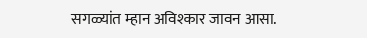सगळ्यांत म्हान अविश्कार जावन आसा.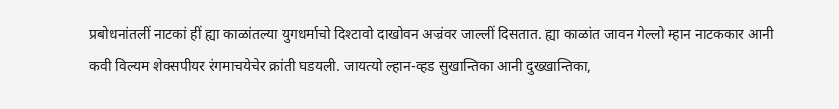प्रबोधनांतलीं नाटकां हीं ह्या काळांतल्या युगधर्माचो दिश्टावो दाखोवन अज्रंवर जाल्लीं दिसतात. ह्या काळांत जावन गेल्लो म्हान नाटककार आनी कवी विल्यम शेक्सपीयर रंगमाचयेचेर क्रांती घडयली. जायत्यो ल्हान-व्हड सुखान्तिका आनी दुख्खान्तिका,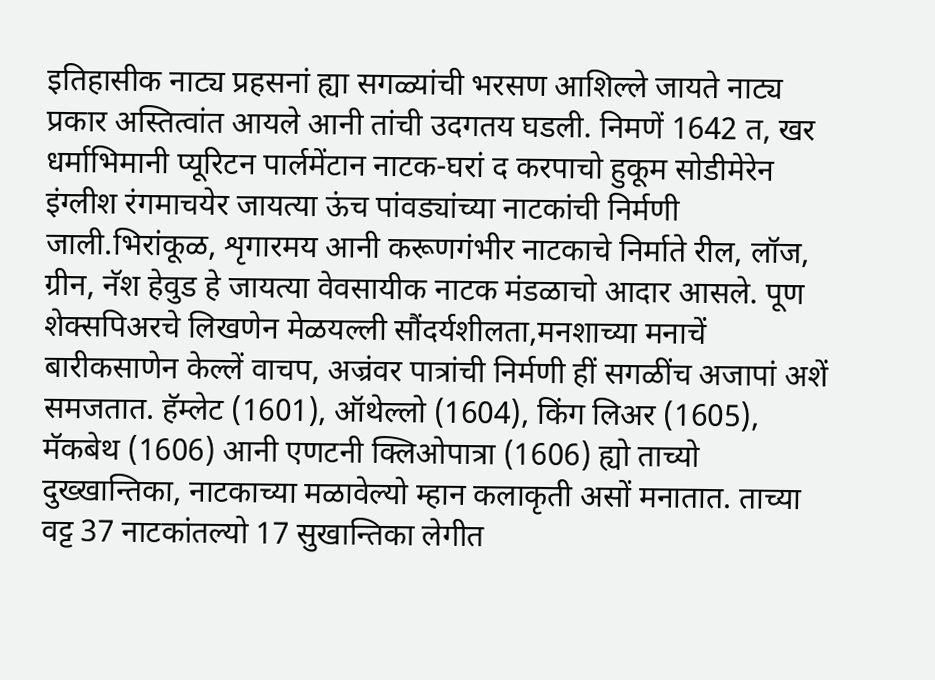इतिहासीक नाट्य प्रहसनां ह्या सगळ्यांची भरसण आशिल्ले जायते नाट्य प्रकार अस्तित्वांत आयले आनी तांची उदगतय घडली. निमणें 1642 त, खर धर्माभिमानी प्यूरिटन पार्लमेंटान नाटक-घरां द करपाचो हुकूम सोडीमेरेन इंग्लीश रंगमाचयेर जायत्या ऊंच पांवड्यांच्या नाटकांची निर्मणी जाली.भिरांकूळ, शृगारमय आनी करूणगंभीर नाटकाचे निर्माते रील, लॉज, ग्रीन, नॅश हेवुड हे जायत्या वेवसायीक नाटक मंडळाचो आदार आसले. पूण शेक्सपिअरचे लिखणेन मेळयल्ली सौंदर्यशीलता,मनशाच्या मनाचें बारीकसाणेन केल्लें वाचप, अज्रंवर पात्रांची निर्मणी हीं सगळींच अजापां अशें समजतात. हॅम्लेट (1601), ऑथेल्लो (1604), किंग लिअर (1605), मॅकबेथ (1606) आनी एणटनी क्लिओपात्रा (1606) ह्यो ताच्यो दुख्खान्तिका, नाटकाच्या मळावेल्यो म्हान कलाकृती असों मनातात. ताच्या वट्ट 37 नाटकांतल्यो 17 सुखान्तिका लेगीत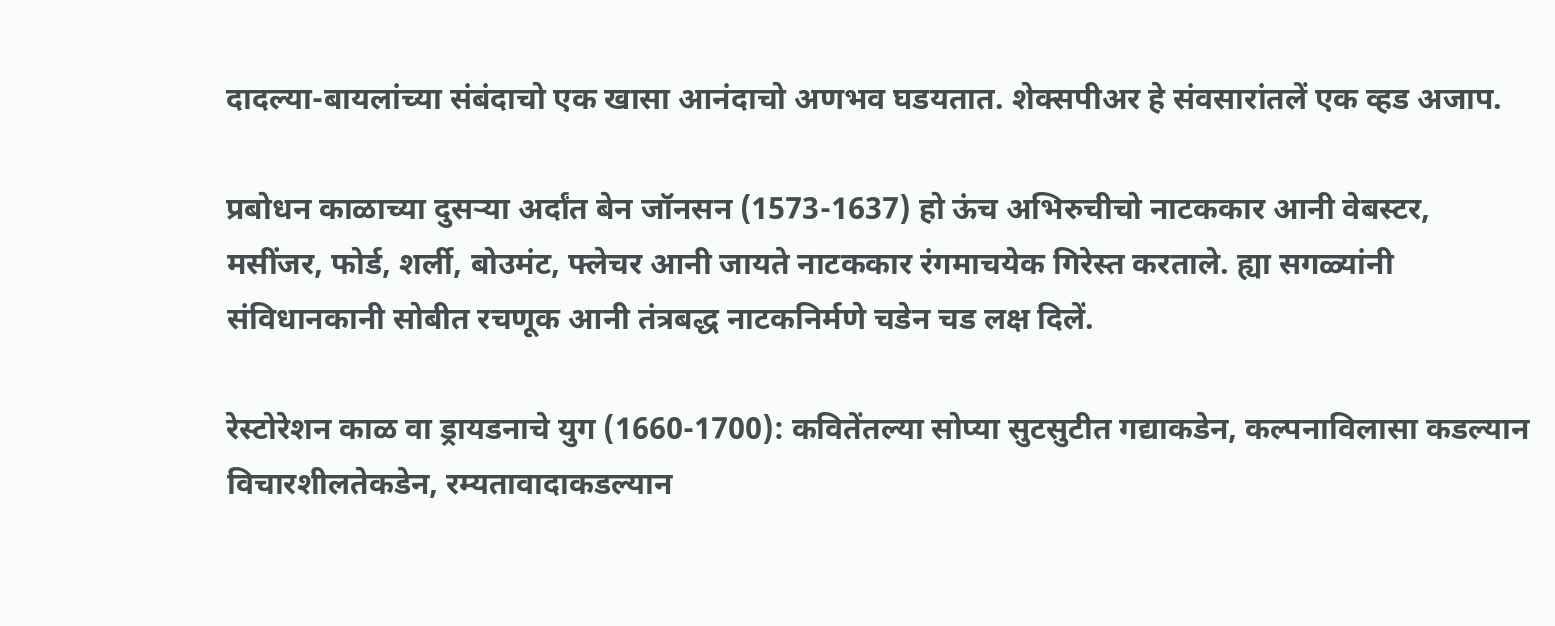दादल्या-बायलांच्या संबंदाचो एक खासा आनंदाचो अणभव घडयतात. शेक्सपीअर हे संवसारांतलें एक व्हड अजाप.

प्रबोधन काळाच्या दुसऱ्या अर्दांत बेन जॉनसन (1573-1637) हो ऊंच अभिरुचीचो नाटककार आनी वेबस्टर, मसींजर, फोर्ड, शर्ली, बोउमंट, फ्लेचर आनी जायते नाटककार रंगमाचयेक गिरेस्त करताले. ह्या सगळ्यांनी संविधानकानी सोबीत रचणूक आनी तंत्रबद्ध नाटकनिर्मणे चडेन चड लक्ष दिलें.

रेस्टोरेशन काळ वा ड्रायडनाचे युग (1660-1700): कवितेंतल्या सोप्या सुटसुटीत गद्याकडेन, कल्पनाविलासा कडल्यान विचारशीलतेकडेन, रम्यतावादाकडल्यान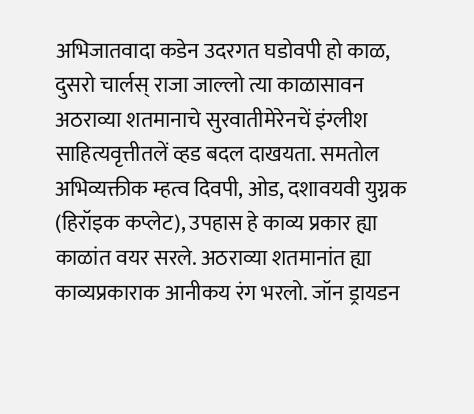अभिजातवादा कडेन उदरगत घडोवपी हो काळ, दुसरो चार्लस् राजा जाल्लो त्या काळासावन अठराव्या शतमानाचे सुरवातीमेरेनचें इंग्लीश साहित्यवृत्तीतलें व्हड बदल दाखयता. समतोल अभिव्यक्तीक म्हत्व दिवपी, ओड, दशावयवी युग्नक (हिरॉइक कप्लेट), उपहास हे काव्य प्रकार ह्या काळांत वयर सरले. अठराव्या शतमानांत ह्या काव्यप्रकाराक आनीकय रंग भरलो. जॉन ड्रायडन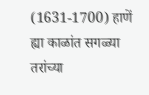(1631-1700) हाणें ह्या काळांत सगळ्या तरांच्या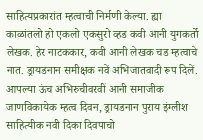साहित्यप्रकारांत म्हत्वाची निर्मणी केल्या. ह्या काळांतलो हो एकलो एकसुरो व्हड कवी आनी युगकर्तो लेखक. हेर नाटककार, कवी आनी लेखक चड म्हत्वाचे नात. ड्रायडनान समीक्षक नवें अभिजातवादी रूप दिलें. आपल्या ऊंच अभिरुचीवरवीं आनी समाजीक जाणविकायेक म्हत्व दिवन, ड्रायडनान पुराय इंग्लीश साहित्यीक नवी दिका दिवपाचो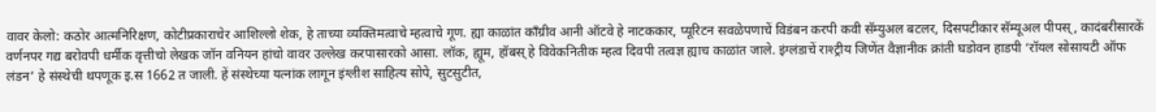वावर केलो: कठोर आत्मनिरिक्षण, कोटीप्रकाराचेर आशिल्लो शेक, हे ताच्या व्यक्तिमत्वाचे म्हत्वाचे गूण. ह्या काळांत काँग्रीव आनी ऑटवे हे नाटककार, प्यूरिटन सवळेपणाचें विडंबन करपी कवी सॅम्युअल बटलर, दिसपटीकार सॅम्यूअल पीपस्, कादंबरीसारकें वर्णनपर गद्य बरोवपी धर्मीक वृत्तीचो लेखक जॉन वनियन हांचो वावर उल्लेख करपासारको आसा. लॉक, ह्यूम, हॉबस् हे विवेकनितीक म्हत्व दिवपी तत्वज्ञ ह्याच काळांत जाले. इंग्लंडाचें राश्ट्रीय जिणेंत वैज्ञानीक क्रांती घडोवन हाडपी ‘रॉयल सोसायटी ऑफ लंडन’ हे संस्थेची थपणूक इ.स 1662 त जाली. हें संस्थेच्या यत्नांक लागून इंग्लीश साहित्य सोपे, सुटसुटीत,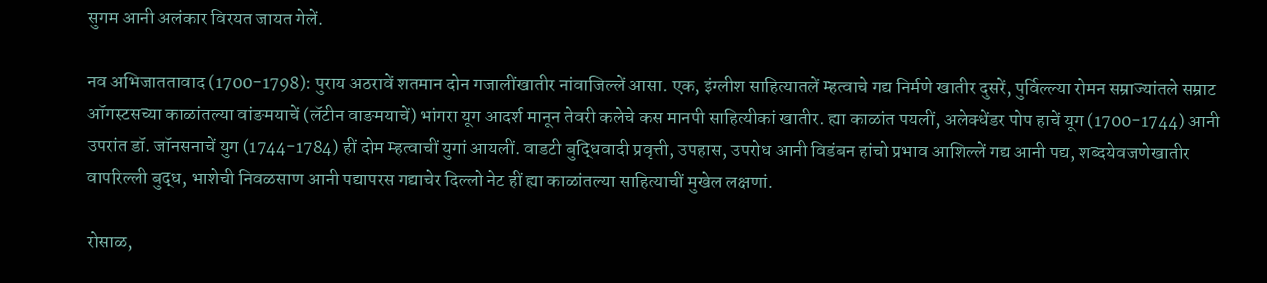सुगम आनी अलंकार विरयत जायत गेलें.

नव अभिजाततावाद (1700-1798): पुराय अठरावें शतमान दोन गजालींखातीर नांवाजिल्लें आसा. एक, इंग्लीश साहित्यातलें म्हत्वाचे गद्य निर्मणे खातीर दुसरें, पुर्विल्ल्या रोमन सम्राज्यांतले सम्राट ऑगस्टसच्या काळांतल्या वांङमयाचें (लॅटीन वाङमयाचें) भांगरा यूग आदर्श मानून तेवरी कलेचे कस मानपी साहित्यीकां खातीर. ह्या काळांत पयलीं, अलेक्धेंडर पोप हाचें यूग (1700-1744) आनी उपरांत डॉ. जॉनसनाचें युग (1744-1784) हीं दोम म्हत्वाचीं युगां आयलीं. वाडटी बुद्धिवादी प्रवृत्ती, उपहास, उपरोध आनी विडंबन हांचो प्रभाव आशिल्लें गद्य आनी पद्य, शब्दयेवजणेखातीर वापरिल्ली बुद्ध, भाशेची निवळसाण आनी पद्यापरस गद्याचेर दिल्लो नेट हीं ह्या काळांतल्या साहित्याचीं मुखेल लक्षणां.

रोसाळ,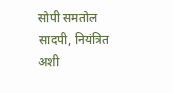सोपी समतोल सादपी, नियंत्रित अशी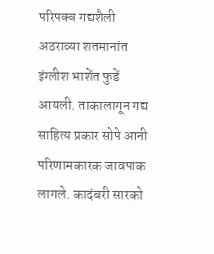परिपक्व गद्यशैली अठराव्या शतमानांत इंग्लीश भाशेंत फुडें आयली. ताकालागून गद्य साहित्य प्रकार सोपे आनी परिणामकारक जावपाक लागले. कादंबरी सारको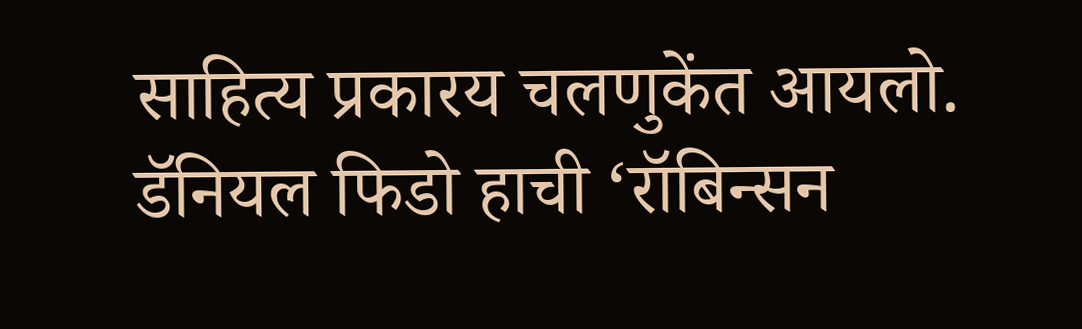साहित्य प्रकारय चलणुकेंत आयलो. डॅनियल फिडो हाची ‘रॉबिन्सन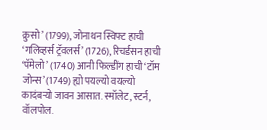क्रुसो’ (1799), जोनाथन स्विफ्ट हाची ‘गलिव्हर्स ट्रॅवलर्स’ (1726), रिचर्डसन हाची ‘पॅमेलो’ (1740) आनी फिल्डींग हाची ‘टॉम जोन्स’ (1749) ह्यो पयल्यो वयल्यो कादंबऱ्यो जावन आसात. स्मॉलेट, स्टर्न, वॉलपोल.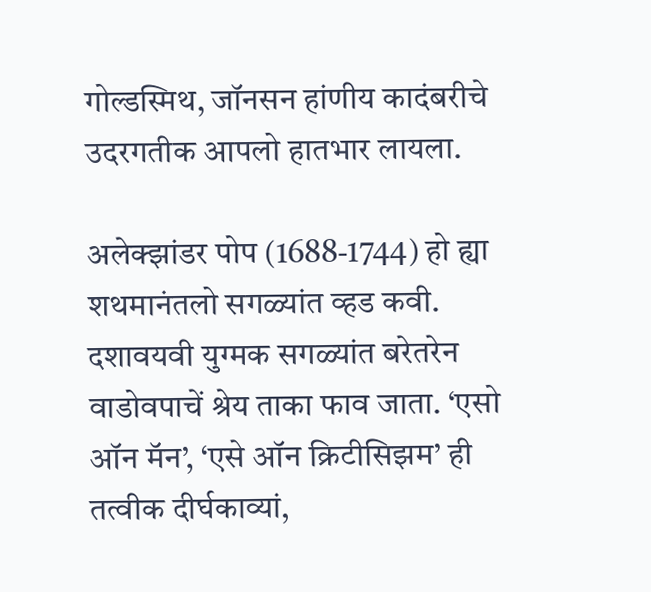गोल्डस्मिथ, जॉनसन हांणीय कादंबरीचे उदरगतीक आपलो हातभार लायला.

अलेक्झांडर पोप (1688-1744) हो ह्या शथमानंतलो सगळ्यांत व्हड कवी. दशावयवी युग्मक सगळ्यांत बरेतरेन वाडोवपाचें श्रेय ताका फाव जाता. ‘एसो ऑन मॅन’, ‘एसे ऑन क्रिटीसिझम’ ही तत्वीक दीर्घकाव्यां,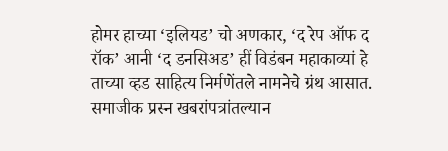होमर हाच्या ‘इलियड’ चो अणकार, ‘द रेप ऑफ द रॉक’ आनी ‘द डनसिअड’ हीं विडंबन महाकाव्यां हे ताच्या व्हड साहित्य निर्मणेंतले नामनेचे ग्रंथ आसात. समाजीक प्रस्न खबरांपत्रांतल्यान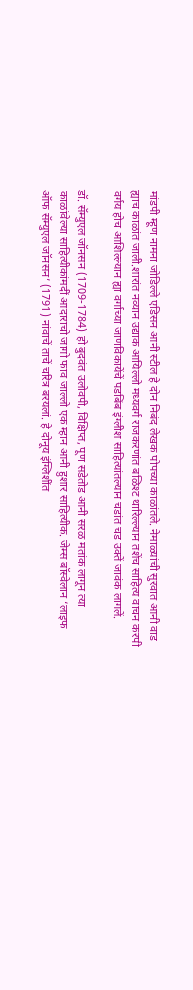मांडपी म्हूण नामना जोडिल्ले एडिसन आनी स्टील हे दोन निबंद लेखक पोपच्या काळांतले. नेमाळ्यांची सुरवात आनी वाड ह्याच काळांत जाली.शारांत नव्यान उद्याक आयिल्लो मध्यवर्ग राजकरणांत बळिश्ट थारिल्ल्यान तशेंच साहित्य वाचन करपी वर्गय होच आशिल्ल्यान ह्या वर्गाच्या जाणविकायेंचें पडबिंब इंग्लीश साहित्यांतल्यान चडांत चड उक्तें जावंक लागलें.

डॉ. सॅम्युएल जॉनसन (1709-1784) हो बुदवंत उलोवपी, विक्षिप्त, पूण सडेतोड आनी सरळ मतांक लागून त्या काळांवेल्या साहित्यीकांमदीं आदाराचो जागो फाव जाल्लो एक म्हान आनी हुशार साहित्यीक. जेम्स बॉस्वेलान ‘लाइफ ऑफ सॅम्युएल जॉनसन’ (1791) नांवाचें ताचें चरित्र बरयलां. हे दोनूय इंग्लिशींत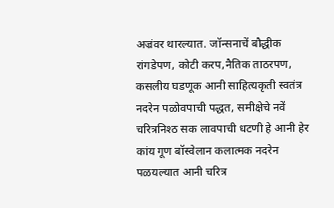अज्रंवर थारल्यात. जॉन्सनाचें बौद्धीक रांगडेपण, कोटी करप,नैतिक ताठरपण, कसलीय घडणूक आनी साहित्यकृती स्वतंत्र नदरेन पळोवपाची पद्धत, समीक्षेचे नवें चरित्रनिश्ठ सक लावपाची धटणी हे आनी हेर कांय गूण बॉस्वेलान कलात्मक नदरेन पळयल्यात आनी चरित्र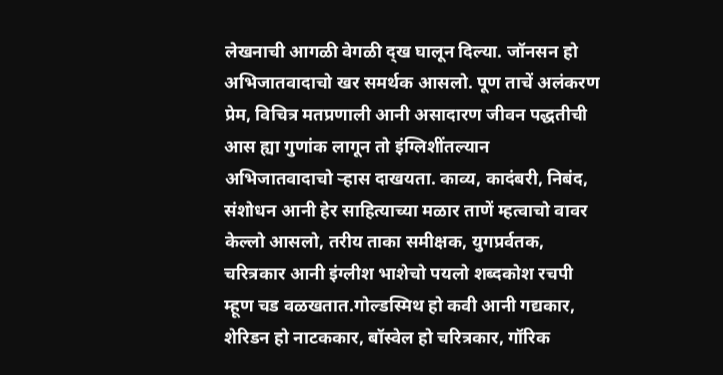लेखनाची आगळी वेगळी द्ख घालून दिल्या. जॉनसन हो अभिजातवादाचो खर समर्थक आसलो. पूण ताचें अलंकरण प्रेम, विचित्र मतप्रणाली आनी असादारण जीवन पद्धतीची आस ह्या गुणांक लागून तो इंग्लिशींतल्यान अभिजातवादाचो ऱ्हास दाखयता. काव्य, कादंबरी, निबंद, संशोधन आनी हेर साहित्याच्या मळार ताणें म्हत्वाचो वावर केल्लो आसलो, तरीय ताका समीक्षक, युगप्रर्वतक, चरित्रकार आनी इंग्लीश भाशेचो पयलो शब्दकोश रचपी म्हूण चड वळखतात.गोल्डस्मिथ हो कवी आनी गद्यकार, शेरिडन हो नाटककार, बॉस्वेल हो चरित्रकार, गॉरिक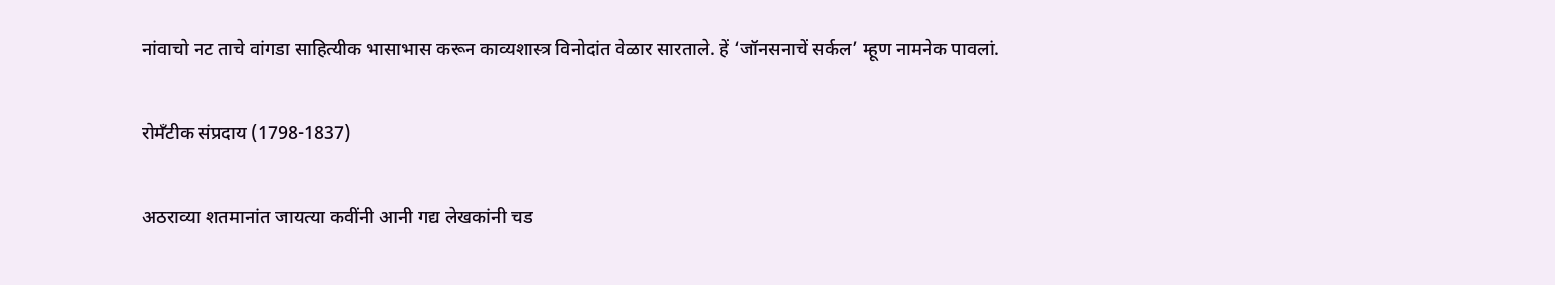नांवाचो नट ताचे वांगडा साहित्यीक भासाभास करून काव्यशास्त्र विनोदांत वेळार सारताले. हें ‘जॉनसनाचें सर्कल’ म्हूण नामनेक पावलां.

रोमँटीक संप्रदाय (1798-1837)

अठराव्या शतमानांत जायत्या कवींनी आनी गद्य लेखकांनी चड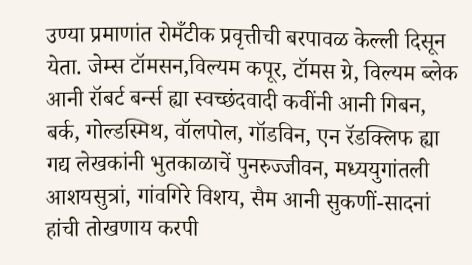उण्या प्रमाणांत रोमँटीक प्रवृत्तीची बरपावळ केल्ली दिसून येता. जेम्स टॉमसन,विल्यम कपूर, टॉमस ग्रे, विल्यम ब्लेक आनी रॉबर्ट बर्न्स ह्या स्वच्छंदवादी कवींनी आनी गिबन, बर्क, गोल्डस्मिथ, वॉलपोल, गॉडविन, एन रॅडक्लिफ ह्या गद्य लेखकांनी भुतकाळाचें पुनरुज्जीवन, मध्ययुगांतली आशयसुत्रां, गांवगिरे विशय, सैम आनी सुकणीं-सादनां हांची तोखणाय करपी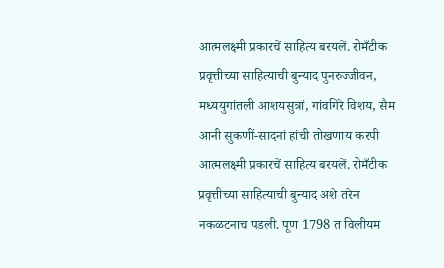आत्मलक्ष्मी प्रकारचें साहित्य बरयलें. रोमँटीक प्रवृत्तीच्या साहित्याची बुन्याद पुनरुज्जीवन, मध्ययुगांतली आशयसुत्रां, गांवगिरे विशय, सैम आनी सुकणीं-सादनां हांची तोखणाय करपी आत्मलक्ष्मी प्रकारचें साहित्य बरयलें. रोमँटीक प्रवृत्तीच्या साहित्याची बुन्याद अशे तरेन नकळटनाच पडली. पूण 1798 त विलीयम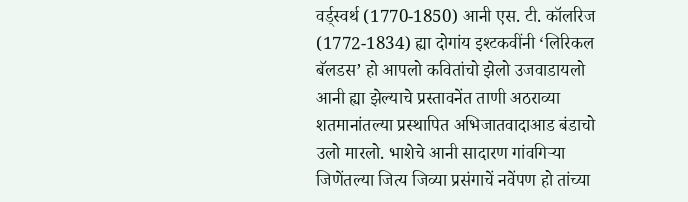वर्ड्स्वर्थ (1770-1850) आनी एस. टी. कॉलरिज (1772-1834) ह्या दोगांय इश्टकवींनी ‘लिरिकल बॅलडस’ हो आपलो कवितांचो झेलो उजवाडायलो आनी ह्या झेल्याचे प्रस्तावनेंत ताणी अठराव्या शतमानांतल्या प्रस्थापित अभिजातवादाआड बंडाचो उलो मारलो. भाशेचे आनी सादारण गांवगिऱ्या जिणेंतल्या जित्य जिव्या प्रसंगाचें नवेंपण हो तांच्या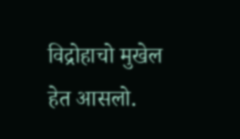विद्रोहाचो मुखेल हेत आसलो.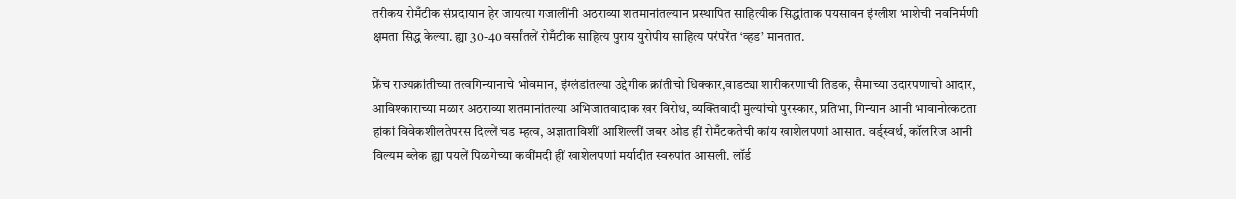तरीकय रोमँटीक संप्रदायान हेर जायत्या गजालींनी अठराव्या शतमानांतल्यान प्रस्थापित साहित्यीक सिद्धांताक पयसावन इंग्लीश भाशेची नवनिर्मणी क्षमता सिद्ध केल्या. ह्या 30-40 वर्सांतलें रोमँटीक साहित्य पुराय युरोपीय साहित्य परंपरेंत ‘व्हड’ मानतात.

फ्रेंच राज्यक्रांतीच्या तत्वगिन्यानाचे भोवमान, इंग्लंडांतल्या उद्देगीक क्रांतीचो धिक्कार,वाडट्या शारीकरणाची तिडक, सैमाच्या उदारपणाचो आदार, आविश्काराच्या मळार अठराव्या शतमानांतल्या अभिजातवादाक खर विरोध, व्यक्तिवादी मुल्यांचो पुरस्कार, प्रतिभा, गिन्यान आनी भावानोत्कटता हांकां विवेकशीलतेपरस दिल्लें चड म्हत्व, अज्ञाताविशीं आशिल्लीं जबर ओड हीं रोमँटकतेची कांय खाशेलपणां आसात. वर्ड्स्वर्थ, कॉलरिज आनी विल्यम ब्लेक ह्या पयलें पिळगेच्या कवींमदी हीं खाशेलपणां मर्यादीत स्वरुपांत आसली. लॉर्ड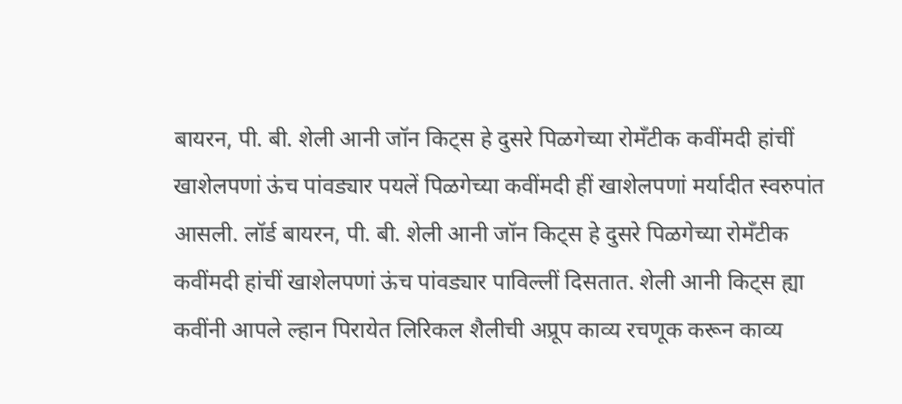बायरन, पी. बी. शेली आनी जॉन किट्स हे दुसरे पिळगेच्या रोमँटीक कवींमदी हांचीं खाशेलपणां ऊंच पांवड्यार पयलें पिळगेच्या कवींमदी हीं खाशेलपणां मर्यादीत स्वरुपांत आसली. लॉर्ड बायरन, पी. बी. शेली आनी जॉन किट्स हे दुसरे पिळगेच्या रोमँटीक कवींमदी हांचीं खाशेलपणां ऊंच पांवड्यार पाविल्लीं दिसतात. शेली आनी किट्स ह्या कवींनी आपले ल्हान पिरायेत लिरिकल शैलीची अप्रूप काव्य रचणूक करून काव्य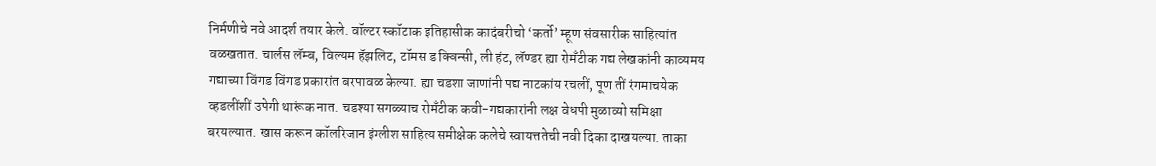निर्मणीचे नवे आदर्श तयार केले. वॉल्टर स्कॉटाक इतिहासीक कादंबरीचो ‘कर्तो’ म्हूण संवसारीक साहित्यांत वळखतात. चार्लस लॅम्ब, विल्यम हॅझलिट, टॉमस ड क्विन्सी, ली हंट, लॅण्डर ह्या रोमँटीक गद्य लेखकांनी काव्यमय गद्याच्या विंगड विंगड प्रकारांत बरपावळ केल्या. ह्या चडशा जाणांनी पद्य नाटकांय रचलीं, पूण तीं रंगमाचयेक व्हडलींशीं उपेगी थारूंक नात. चडश्या सगळ्याच रोमँटीक कवी-गद्यकारांनी लक्ष वेधपी मुळाव्यो समिक्षा बरयल्यात. खास करून कॉलरिजान इंग्लीश साहित्य समीक्षेक कलेचे स्वायत्ततेची नवी दिका दाखयल्या. ताका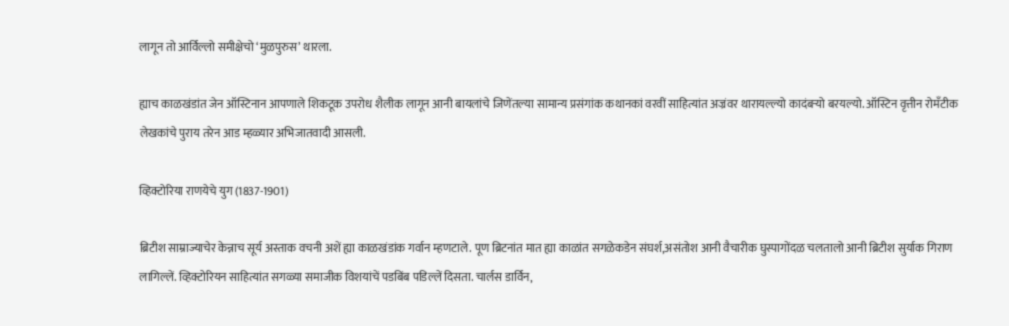लागून तो आर्विल्लो समीक्षेचो ‘मुळपुरुस’ थारला.

ह्याच काळखंडांत जेन ऑस्टिनान आपणाले शिकटूक उपरोध शैलीक लागून आनी बायलांचे जिणेंतल्या सामान्य प्रसंगांक कथानकां वरवीं साहित्यांत अज्रंवर थारायल्ल्यो कादंबऱ्यो बरयल्यो. ऑस्टिन वृत्तीन रोमँटीक लेखकांचे पुराय तरेन आड म्हळ्यार अभिजातवादी आसली.

व्हिक्टोरिया राणयेचे युग (1837-1901)

ब्रिटीश साम्राज्याचेर केन्नाच सूर्य अस्ताक वचनी अशें ह्या काळखंडांक गर्वान म्हणटाले. पूण ब्रिटनांत मात ह्या काळांत सगळेकडेन संघर्श,असंतोश आनी वैचारीक घुस्पागोंदळ चलतालो आनी ब्रिटीश सुर्याक गिराण लागिल्लें. व्हिक्टोरियन साहित्यांत सगळ्या समाजीक विशयांचें पडबिंब पडिल्लें दिसता. चार्लस डार्विन,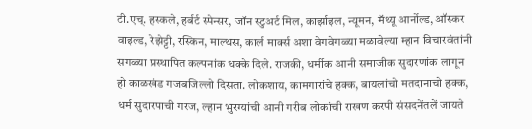टी.एच्. हस्कले, हर्बर्ट स्पेन्सर, जॉन स्टुअर्ट मिल, कार्झाइल, न्यूमन, मॅथ्यू आर्नोल्ड, ऑस्कर वाइल्ड, रेझेट्टी, रस्किन, माल्थस, कार्ल मार्क्स अशा वेगवेगळ्या मळावेल्या म्हान विचारवंतांनी सगळ्या प्रस्थापित कल्पनांक धक्के दिले. राजकी, धर्मीक आनी समाजीक सुदारणांक लागून हो काळखंड गजबजिल्लो दिसता. लोकशाय, कामगारांचे हक्क, बायलांचो मतदानाचो हक्क, धर्म सुदारपाची गरज, ल्हान भुरग्यांची आनी गरीब लोकांची राखण करपी संसदनेंतलें जायते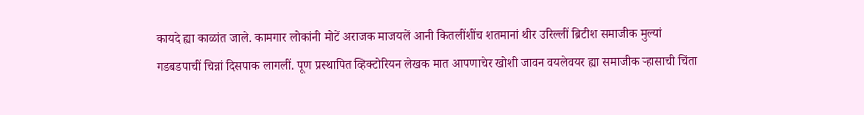कायदे ह्या काळांत जाले. कामगार लोकांनी मोटें अराजक माजयलें आनी कितलींशींच शतमानां थीर उरिल्लीं ब्रिटीश समाजीक मुल्यां गडबडपाचीं चिन्नां दिसपाक लागलीं. पूण प्रस्थापित व्हिक्टोरियन लेखक मात आपणाचेर खोशी जावन वयलेवयर ह्या समाजीक ऱ्हासाची चिंता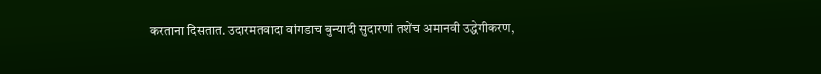करताना दिसतात. उदारमतवादा वांगडाच बुन्यादी सुदारणां तशेंच अमानवी उद्धेगीकरण,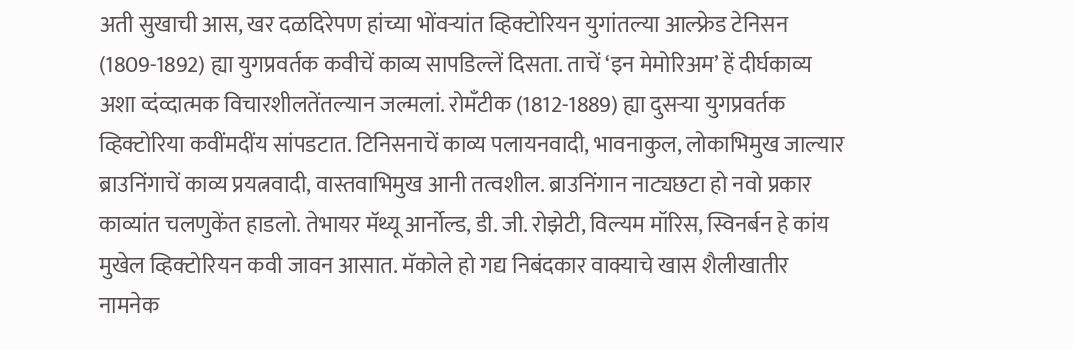अती सुखाची आस, खर दळदिरेपण हांच्या भोंवऱ्यांत व्हिक्टोरियन युगांतल्या आल्फ्रेड टेनिसन (1809-1892) ह्या युगप्रवर्तक कवीचें काव्य सापडिल्लें दिसता. ताचें ‘इन मेमोरिअम’ हें दीर्घकाव्य अशा व्दंव्दात्मक विचारशीलतेंतल्यान जल्मलां. रोमँटीक (1812-1889) ह्या दुसऱ्या युगप्रवर्तक व्हिक्टोरिया कवींमदींय सांपडटात. टिनिसनाचें काव्य पलायनवादी, भावनाकुल, लोकाभिमुख जाल्यार ब्राउनिंगाचें काव्य प्रयत्नवादी, वास्तवाभिमुख आनी तत्वशील. ब्राउनिंगान नाट्यछटा हो नवो प्रकार काव्यांत चलणुकेंत हाडलो. तेभायर मॅथ्यू आर्नोल्ड, डी. जी. रोझेटी, विल्यम मॉरिस, स्विनर्बन हे कांय मुखेल व्हिक्टोरियन कवी जावन आसात. मॅकोले हो गद्य निबंदकार वाक्याचे खास शैलीखातीर नामनेक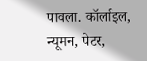पावला. कॉर्लाइल, न्यूमन, पेटर,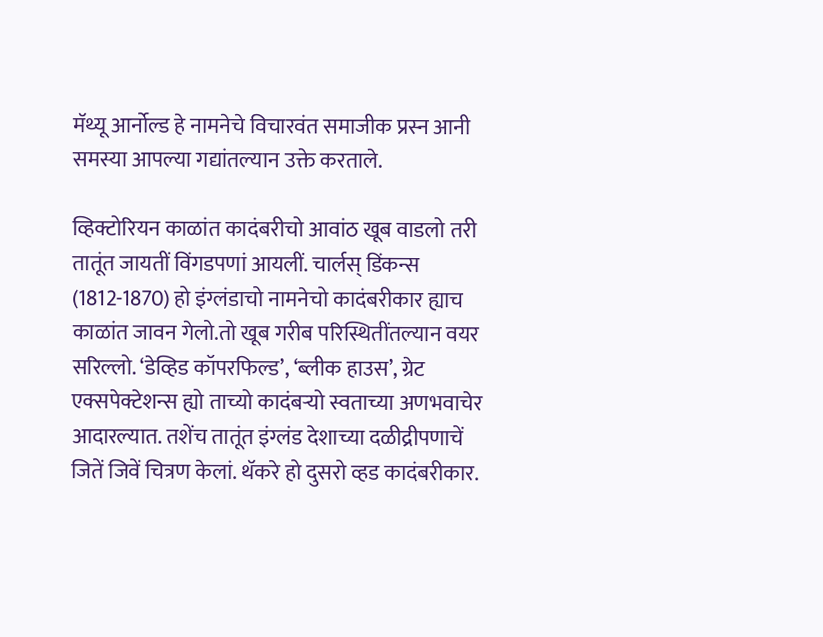मॅथ्यू आर्नोल्ड हे नामनेचे विचारवंत समाजीक प्रस्न आनी समस्या आपल्या गद्यांतल्यान उक्ते करताले.

व्हिक्टोरियन काळांत कादंबरीचो आवांठ खूब वाडलो तरी तातूंत जायतीं विंगडपणां आयलीं. चार्लस् डिंकन्स (1812-1870) हो इंग्लंडाचो नामनेचो कादंबरीकार ह्याच काळांत जावन गेलो.तो खूब गरीब परिस्थितींतल्यान वयर सरिल्लो. ‘डेव्हिड कॉपरफिल्ड’, ‘ब्लीक हाउस’, ग्रेट एक्सपेक्टेशन्स ह्यो ताच्यो कादंबऱ्यो स्वताच्या अणभवाचेर आदारल्यात. तशेंच तातूंत इंग्लंड देशाच्या दळीद्रीपणाचें जितें जिवें चित्रण केलां. थॅकरे हो दुसरो व्हड कादंबरीकार.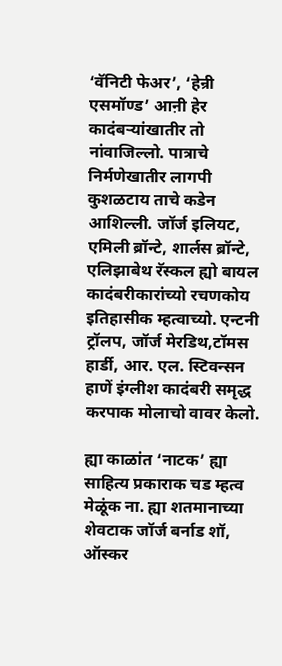‘वॅनिटी फेअर’, ‘हेन्री एसमॉण्ड’ आऩी हेर कादंबऱ्यांखातीर तो नांवाजिल्लो. पात्राचे निर्मणेखातीर लागपी कुशळटाय ताचे कडेन आशिल्ली. जॉर्ज इलियट, एमिली ब्रॉन्टे, शार्लस ब्रॉन्टे, एलिझाबेथ रॅस्कल ह्यो बायल कादंबरीकारांच्यो रचणकोय इतिहासीक म्हत्वाच्यो. एन्टनी ट्रॉलप, जॉर्ज मेरडिथ,टॉमस हार्डी, आर. एल. स्टिवन्सन हाणें इंग्लीश कादंबरी समृद्ध करपाक मोलाचो वावर केलो.

ह्या काळांत ‘नाटक’ ह्या साहित्य प्रकाराक चड म्हत्व मेळूंक ना. ह्या शतमानाच्या शेवटाक जॉर्ज बर्नाड शॉ, ऑस्कर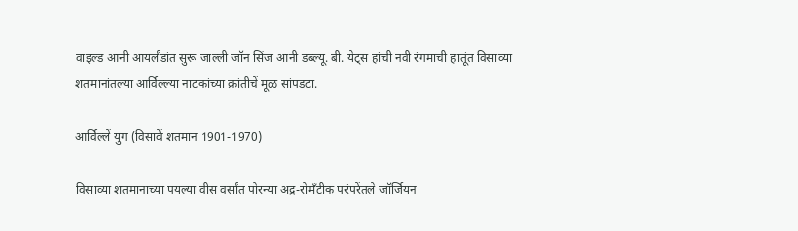वाइल्ड आनी आयर्लंडांत सुरू जाल्ली जॉन सिंज आनी डब्ल्यू. बी. येट्स हांची नवी रंगमाची हातूंत विसाव्या शतमानांतल्या आर्विल्ल्या नाटकांच्या क्रांतीचें मूळ सांपडटा.

आर्विल्लें युग (विसावें शतमान 1901-1970)

विसाव्या शतमानाच्या पयल्या वीस वर्सांत पोरन्या अद्र-रोमँटीक परंपरेंतले जॉर्जियन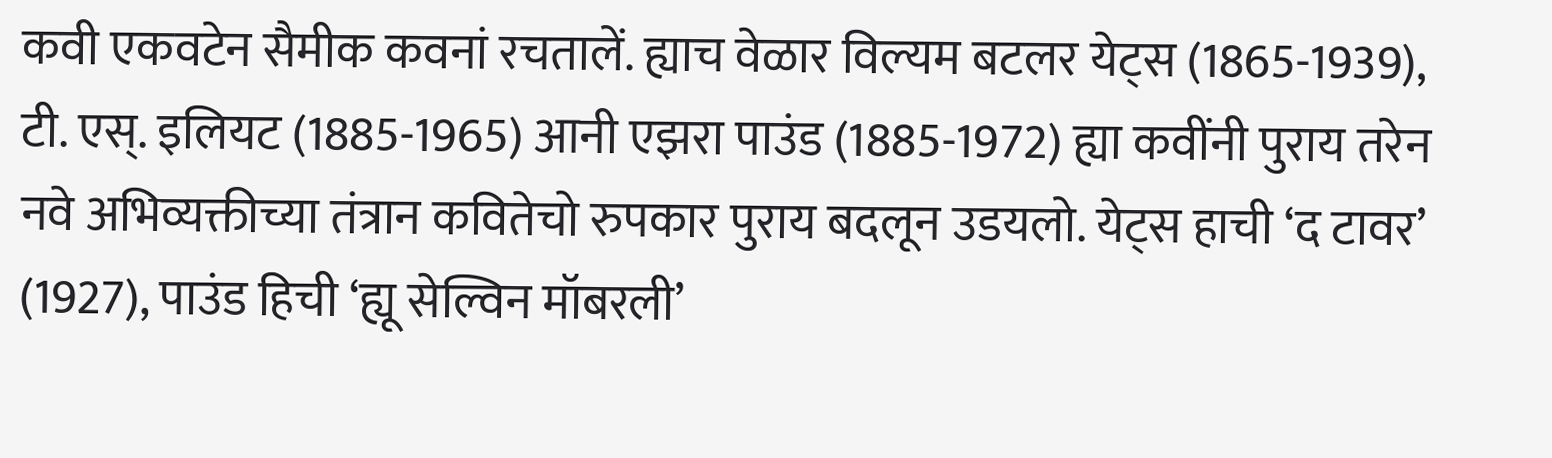कवी एकवटेन सैमीक कवनां रचतालें. ह्याच वेळार विल्यम बटलर येट्स (1865-1939), टी. एस्. इलियट (1885-1965) आनी एझरा पाउंड (1885-1972) ह्या कवींनी पुराय तरेन नवे अभिव्यक्तीच्या तंत्रान कवितेचो रुपकार पुराय बदलून उडयलो. येट्स हाची ‘द टावर’ (1927), पाउंड हिची ‘ह्यू सेल्विन मॉबरली’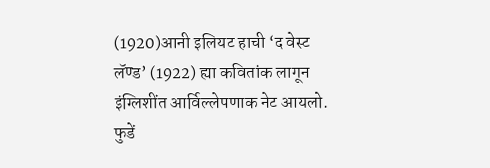(1920)आनी इलियट हाची ‘द वेस्ट लॅण्ड’ (1922) ह्या कवितांक लागून इंग्लिशींत आर्विल्लेपणाक नेट आयलो. फुडें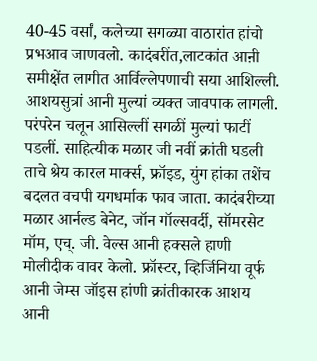40-45 वर्सां, कलेच्या सगळ्या वाठारांत हांचो प्रभआव जाणवलो. कादंबरींत,लाटकांत आऩी समीक्षेंत लागीत आर्विल्लेपणाची सया आशिल्ली. आशयसुत्रां आनी मुल्यां व्यक्त जावपाक लागली. परंपरेन चलून आसिल्लीं सगळीं मुल्यां फाटीं पडलीं. साहित्यीक मळार जी नवीं क्रांती घडली ताचे श्रेय कारल मार्क्स, फ्रॉइड, युंग हांका तशेंच बदलत वचपी यगधर्माक फाव जाता. कादंबरीच्या मळार आर्नल्ड बेनेट, जॉन गॉल्सवर्दी, सॉमरसेट मॉम, एच्. जी. वेल्स आनी हक्सले हाणी मोलीदीक वावर केलो. फ्रॉस्टर, व्हिर्जिनिया वूर्फ आनी जेम्स जॉइस हांणी क्रांतीकारक आशय आनी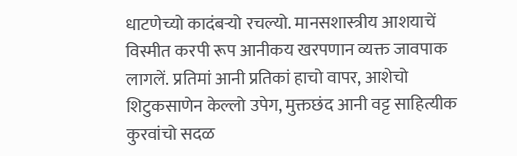धाटणेच्यो कादंबऱ्यो रचल्यो. मानसशास्त्रीय आशयाचें विस्मीत करपी रूप आनीकय खरपणान व्यक्त जावपाक लागलें. प्रतिमां आनी प्रतिकां हाचो वापर, आशेचो शिटुकसाणेन केल्लो उपेग, मुक्तछंद आनी वट्ट साहित्यीक कुरवांचो सदळ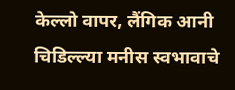केल्लो वापर, लैंगिक आनी चिडिल्ल्या मनीस स्वभावाचे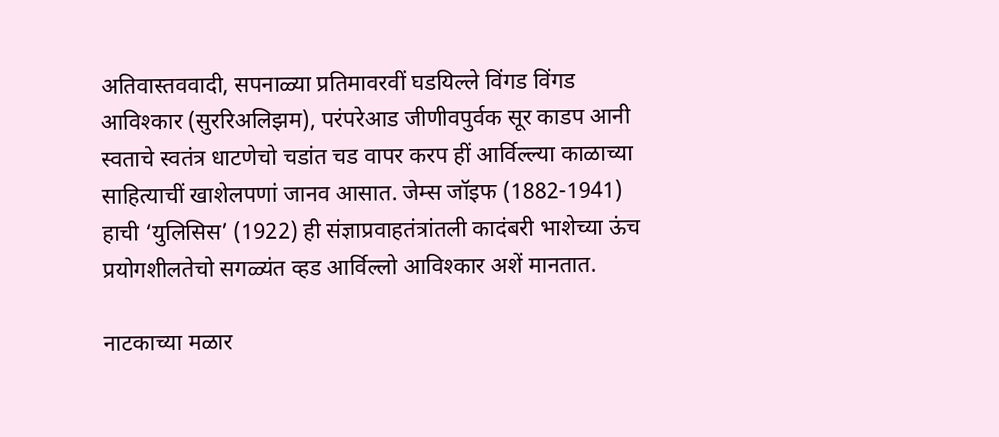अतिवास्तववादी, सपनाळ्या प्रतिमावरवीं घडयिल्ले विंगड विंगड आविश्कार (सुररिअलिझम), परंपरेआड जीणीवपुर्वक सूर काडप आनी स्वताचे स्वतंत्र धाटणेचो चडांत चड वापर करप हीं आर्विल्ल्या काळाच्या साहित्याचीं खाशेलपणां जानव आसात. जेम्स जॉइफ (1882-1941) हाची ‘युलिसिस’ (1922) ही संज्ञाप्रवाहतंत्रांतली कादंबरी भाशेच्या ऊंच प्रयोगशीलतेचो सगळ्यंत व्हड आर्विल्लो आविश्कार अशें मानतात.

नाटकाच्या मळार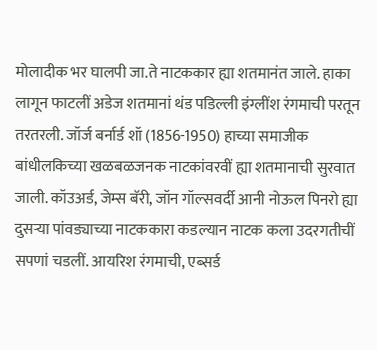मोलादीक भर घालपी जा.ते नाटककार ह्या शतमानंत जाले. हाका लागून फाटलीं अडेज शतमानां थंड पडिल्ली इंग्लींश रंगमाची परतून तरतरली. जॉर्ज बर्नार्ड शॉ (1856-1950) हाच्या समाजीक बांधीलकिच्या खळबळजनक नाटकांवरवीं ह्या शतमानाची सुरवात जाली. कॉउअर्ड, जेम्स बॅरी, जॉन गॉल्सवर्दी आनी नोऊल पिनरो ह्या दुसऱ्या पांवड्याच्या नाटककारा कडल्यान नाटक कला उदरगतीचीं सपणां चडलीं. आयरिश रंगमाची, एब्सर्ड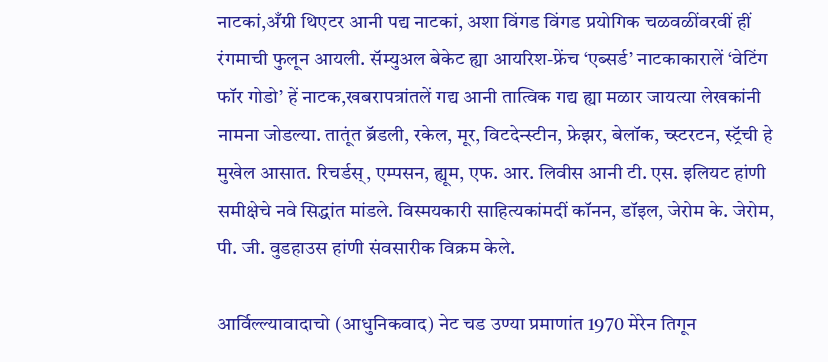नाटकां,अँग्री थिएटर आनी पद्य नाटकां, अशा विंगड विंगड प्रयोगिक चळवळींवरवीं हीं रंगमाची फुलून आयली. सॅम्युअल बेकेट ह्या आयरिश-फ्रेंच ‘एब्सर्ड’ नाटकाकारालें ‘वेटिंग फॉर गोडो’ हें नाटक,खबरापत्रांतलें गद्य आनी तात्विक गद्य ह्या मळार जायत्या लेखकांनी नामना जोडल्या. तातूंत ब्रॅडली, रकेल, मूर, विटदेन्स्टीन, फ्रेझर, बेलॉक, च्स्टरटन, स्ट्रॅची हे मुखेल आसात. रिचर्डस्, एम्पसन, ह्यूम, एफ. आर. लिवीस आनी टी. एस. इलियट हांणी समीक्षेचे नवे सिद्धांत मांडले. विस्मयकारी साहित्यकांमदीं कॉनन, डॉइल, जेरोम के. जेरोम, पी. जी. वुडहाउस हांणी संवसारीक विक्रम केले.

आर्विल्ल्यावादाचो (आधुनिकवाद) नेट चड उण्या प्रमाणांत 1970 मेरेन तिगून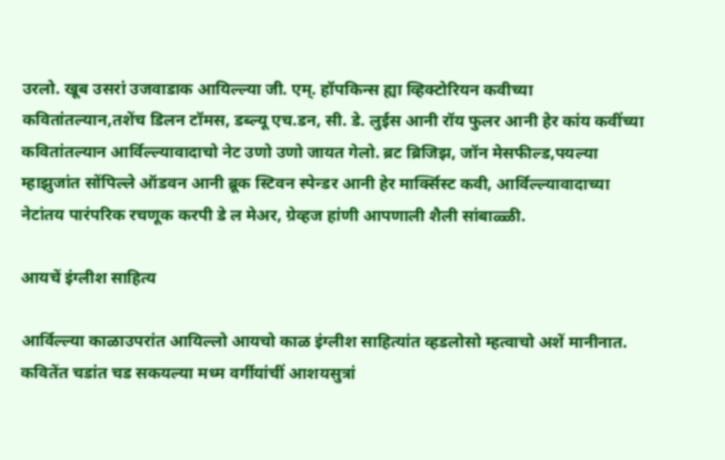उरलो. खूब उसरां उजवाडाक आयिल्ल्या जी. एम्. हॉपकिन्स ह्या व्हिक्टोरियन कवीच्या कवितांतल्यान,तशेंच डिलन टॉमस, डब्ल्यू एच.डन, सी. डे. लुईस आनी रॉय फुलर आनी हेर कांय कवींच्या कवितांतल्यान आर्विल्ल्यावादाचो नेट उणो उणो जायत गेलो. ब्रट ब्रिजिझ, जॉन मेसफील्ड,पयल्या म्हाझुजांत सोंपिल्ले ऑडवन आनी ब्रूक स्टिवन स्पेन्डर आनी हेर मार्क्सिस्ट कवी, आर्विल्ल्यावादाच्या नेटांतय पारंपरिक रचणूक करपी डे ल मेअर, ग्रेव्हज हांणी आपणाली शैली सांबाळ्ळी.

आयचें इंग्लीश साहित्य

आर्विल्ल्या काळाउपरांत आयिल्लो आयचो काळ इंग्लीश साहित्यांत व्हडलोसो म्हत्वाचो अशें मानीनात. कवितेंत चडांत चड सकयल्या मध्म वर्गीयांचीं आशयसुत्रां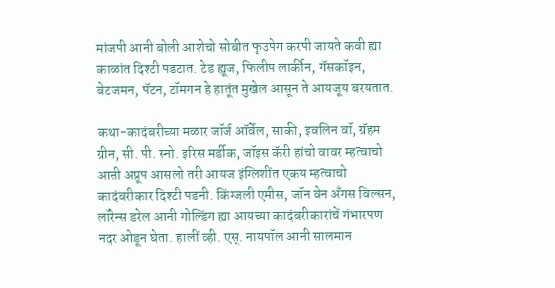मांजपी आनी बोली आशेचो सोबीत फृउपेग करपी जायते कवी ह्या काळांत दिश्टी पडटात. टेड ह्यूज, फिलीप लार्कीन, गॅसकॉइन, बेटजमन, पॅटन, टॉमगन हे हातूंत मुखेल आसून ते आयजूय बरयतात.

कथा-कादंबरीच्या मळार जॉर्ज ऑर्वेल, साकी, इवलिन वॉ, ग्रॅहम ग्रीन, सी. पी. स्नो. इरिस मर्डीक, जॉइस कॅरी हांचो वावर म्हत्वाचो आऩी अप्रूप आसलो तरी आयज इंग्लिशींत एकय म्हत्वाचो कादंबरीकार दिश्टी पडनी. किंग्जली एमीस, जॉन वेन अँगस विल्सन, लॉरेन्स डरेल आनी गोल्डिंग ह्या आयच्या कादंबरीकारांचें गंभारपण नदर ओडून घेता. हालीं व्ही. एस्. नायपॉल आनी सालमान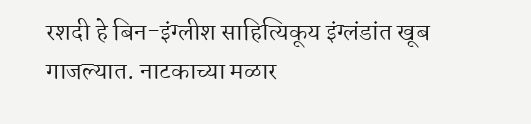रशदी हे बिन-इंग्लीश साहित्यिकूय इंग्लंडांत खूब गाजल्यात. नाटकाच्या मळार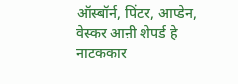ऑस्बॉर्न, पिंटर, आप्डेन, वेस्कर आऩी शेपर्ड हे नाटककार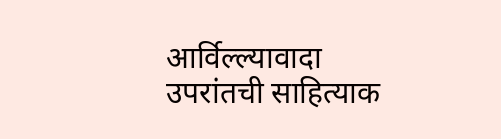आर्विल्ल्यावादा उपरांतची साहित्याक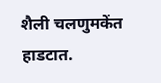शैली चलणुमकेंत हाडटात.